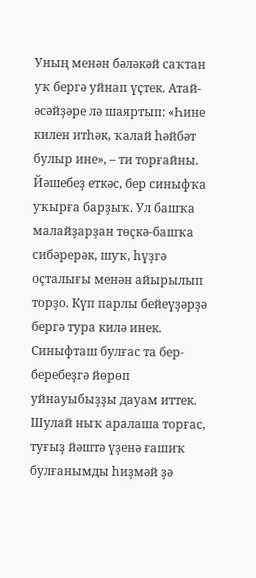Уның менән бәләкәй саҡтан уҡ бергә уйнап үҫтек. Атай-әсәйҙәре лә шаяртып: «Һине килен итһәк, ҡалай һәйбәт булыр ине», – ти торғайны. Йәшебеҙ еткәс, бер синыфҡа уҡырға барҙыҡ. Ул башҡа малайҙарҙан төҫкә-башҡа сибәрерәк, шуҡ, һүҙгә оҫталығы менән айырылып торҙо. Күп парлы бейеүҙәрҙә бергә тура килә инек. Синыфташ булғас та бер-беребеҙгә йөрөп уйнауыбыҙҙы дауам иттек. Шулай ныҡ аралаша торғас, туғыҙ йәштә үҙенә ғашиҡ булғанымды һиҙмәй ҙә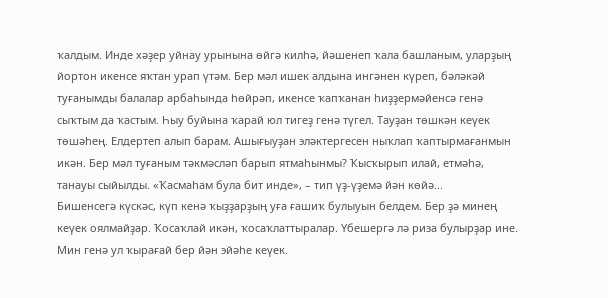ҡалдым. Инде хәҙер уйнау урынына өйгә килһә, йәшенеп ҡала башланым, уларҙың йортон икенсе яҡтан урап үтәм. Бер мәл ишек алдына ингәнен күреп, бәләкәй туғанымды балалар арбаһында һөйрәп, икенсе ҡапҡанан һиҙҙермәйенсә генә сыҡтым да ҡастым. Һыу буйына ҡарай юл тигеҙ генә түгел. Тауҙан төшкән кеүек төшәһең. Елдертеп алып барам. Ашығыуҙан эләктергесен ныҡлап ҡаптырмағанмын икән. Бер мәл туғаным тәкмәсләп барып ятмаһынмы? Ҡысҡырып илай, етмәһә, танауы сыйылды. «Ҡасмаһам була бит инде», – тип үҙ-үҙемә йән көйә...
Бишенсегә күскәс, күп кенә ҡыҙҙарҙың уға ғашиҡ булыуын белдем. Бер ҙә минең кеүек оялмайҙар. Ҡосаҡлай икән, ҡосаҡлаттыралар. Үбешергә лә риза булырҙар ине. Мин генә ул ҡырағай бер йән эйәһе кеүек.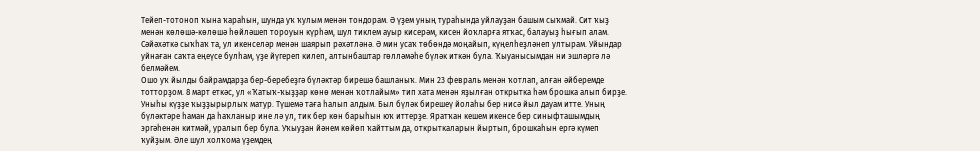Тейеп-тотоноп ҡына ҡараһын, шунда уҡ ҡулым менән тондорам. Ә үҙем уның тураһында уйлауҙан башым сыҡмай. Сит ҡыҙ менән көлөшә-көлөшә һөйләшеп тороуын күрһәм, шул тиклем ауыр кисерәм, кисен йоҡларға ятҡас, балауыҙ һығып алам. Сәйәхәткә сыҡһаҡ та, ул икенселәр менән шаярып рәхәтләнә. Ә мин усаҡ төбөндә моңайып, күңелһеҙләнеп ултырам. Уйындар уйнаған саҡта еңеүсе булһам, үҙе йүгереп килеп, алтынбаштар гөлләмәһе бүләк иткән була. Ҡыуанысымдан ни эшләргә лә белмәйем.
Ошо уҡ йылды байрамдарҙа бер-беребеҙгә бүләктәр бирешә башланыҡ. Мин 23 февраль менән ҡотлап, алған әйберемде тотторҙом. 8 март еткәс, ул «Ҡатыҡ-ҡыҙҙар көнө менән ҡотлайым» тип хата менән яҙылған открытка һәм брошка алып бирҙе. Уныһы күҙҙе ҡыҙҙырырлыҡ матур. Түшемә таға һалып алдым. Был бүләк бирешеү йолаһы бер нисә йыл дауам итте. Уның бүләктәре һаман да һаҡланыр ине лә ул, тик бер көн барыһын юҡ иттерҙе. Яратҡан кешем икенсе бер синыфташымдың эргәһенән китмәй, уралып бер була. Уҡыуҙан йәнем көйөп ҡайттым да, открыткаларын йыртып, брошкаһын ергә күмеп ҡуйҙым. Әле шул холҡома үҙемдең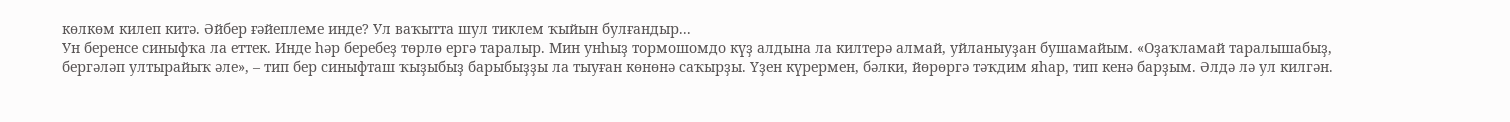көлкөм килеп китә. Әйбер ғәйеплеме инде? Ул ваҡытта шул тиклем ҡыйын булғандыр...
Ун беренсе синыфҡа ла еттек. Инде һәр беребеҙ төрлө ергә таралыр. Мин унһыҙ тормошомдо күҙ алдына ла килтерә алмай, уйланыуҙан бушамайым. «Оҙаҡламай таралышабыҙ, бергәләп ултырайыҡ әле», – тип бер синыфташ ҡыҙыбыҙ барыбыҙҙы ла тыуған көнөнә саҡырҙы. Үҙен күрермен, бәлки, йөрөргә тәҡдим яһар, тип кенә барҙым. Әлдә лә ул килгән.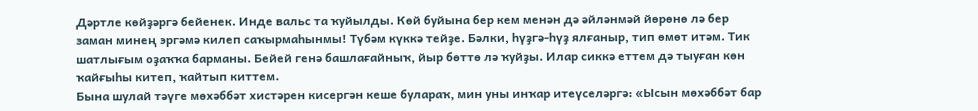Дәртле көйҙәргә бейенек. Инде вальс та ҡуйылды. Көй буйына бер кем менән дә әйләнмәй йөрөнө лә бер заман минең эргәмә килеп саҡырмаһынмы! Түбәм күккә тейҙе. Бәлки, һүҙгә-һүҙ ялғаныр, тип өмөт итәм. Тик шатлығым оҙаҡҡа барманы. Бейей генә башлағайныҡ, йыр бөттө лә ҡуйҙы. Илар сиккә еттем дә тыуған көн ҡайғыһы китеп, ҡайтып киттем.
Бына шулай тәүге мөхәббәт хистәрен кисергән кеше булараҡ, мин уны инҡар итеүселәргә: «Ысын мөхәббәт бар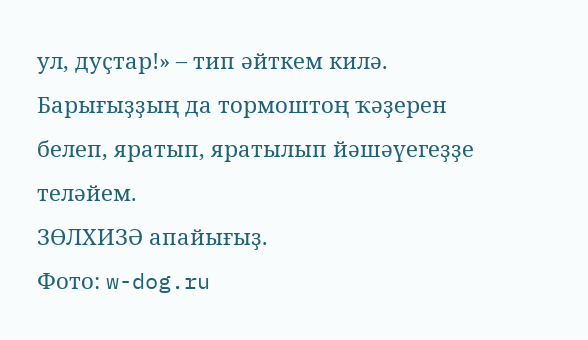ул, дуҫтар!» – тип әйткем килә. Барығыҙҙың да тормоштоң ҡәҙерен белеп, яратып, яратылып йәшәүегеҙҙе теләйем.
ЗӨЛХИЗӘ апайығыҙ.
Фото: w-dog.ru